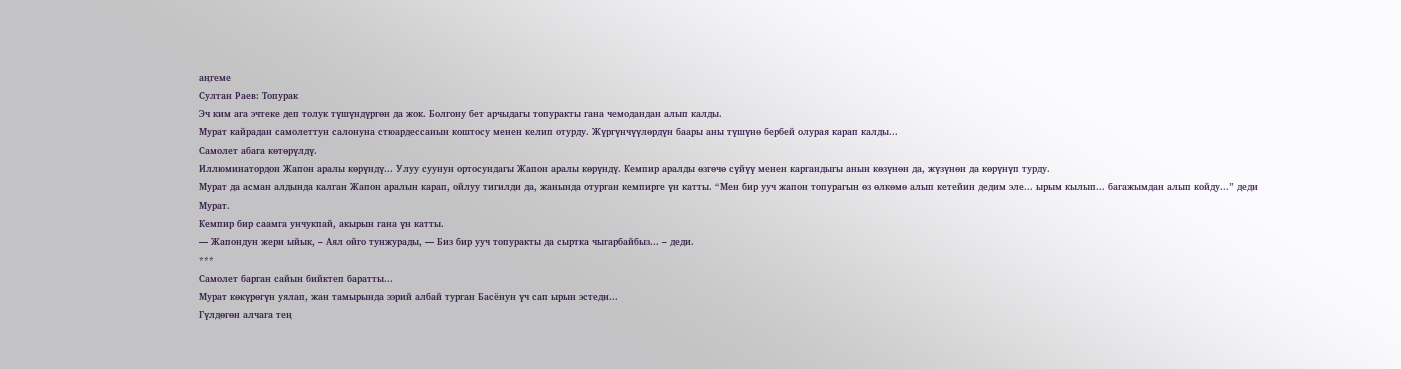аңгеме
Султан Раев: Топурак
Эч ким ага эчтеке деп толук түшүндүргөн да жок. Болгону бет арчыдагы топуракты гана чемодандан алып калды.
Мурат кайрадан самолеттун салонуна стюардессанын коштосу менен келип отурду. Жүргүнчүүлөрдүн баары аны түшүнө бербей олурая карап калды...
Самолет абага көтөрүлдү.
Иллюминатордон Жапон аралы көрүндү... Улуу суунун ортосундагы Жапон аралы көрүндү. Кемпир аралды өзгөчө сүйүү менен каргандыгы анын көзүнөн да, жүзүнөн да көрүнүп турду.
Мурат да асман алдында калган Жапон аралын карап, ойлуу тигилди да, жанында отурган кемпирге үн катты. “Мен бир ууч жапон топурагын өз өлкөмө алып кетейин дедим эле... ырым кылып... багажымдан алып койду...” деди Мурат.
Кемпир бир саамга унчукпай, акырын гана үн катты.
— Жапондун жери ыйык, – Аял ойго тунжурады, — Биз бир ууч топуракты да сыртка чыгарбайбыз... – деди.
***
Самолет барган сайын бийктеп баратты...
Мурат көкүрөгүн уялап, жан тамырында ээрий албай турган Басёнун үч сап ырын эстеди...
Гүлдөгөн алчага тең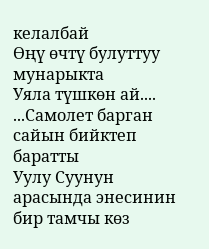келалбай
Өңү өчтү булуттуу мунарыкта
Уяла түшкөн ай....
...Самолет барган сайын бийктеп баратты
Уулу Суунун арасында энесинин бир тамчы көз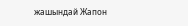жашындай Жапон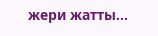жери жатты...